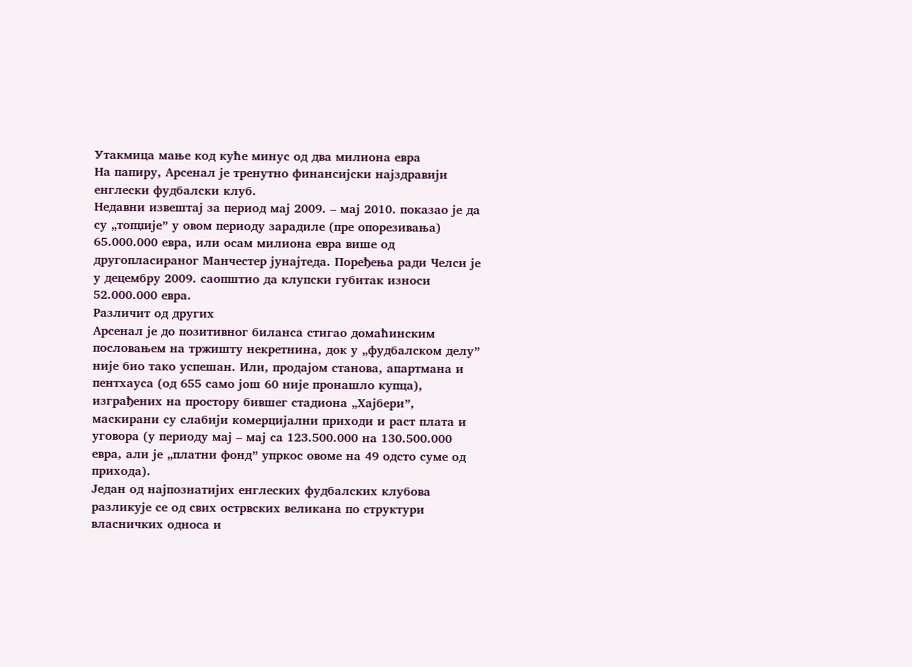Утакмица мање код куће минус од два милиона евра
На папиру, Арсенал је тренутно финансијски најздравији енглески фудбалски клуб.
Недавни извештај за период мај 2009. – мај 2010. показао је да су „топџије” у овом периоду зарадиле (пре опорезивања) 65.000.000 евра, или осам милиона евра више од другопласираног Манчестер јунајтеда. Поређења ради Челси је у децембру 2009. саопштио да клупски губитак износи 52.000.000 евра.
Различит од других
Арсенал је до позитивног биланса стигао домаћинским пословањем на тржишту некретнина, док у „фудбалском делу” није био тако успешан. Или, продајом станова, апартмана и пентхауса (од 655 само још 60 није пронашло купца), изграђених на простору бившег стадиона „Хајбери”, маскирани су слабији комерцијални приходи и раст плата и уговора (у периоду мај – мај са 123.500.000 на 130.500.000 евра, али је „платни фонд” упркос овоме на 49 одсто суме од прихода).
Један од најпознатијих енглеских фудбалских клубова разликује се од свих острвских великана по структури власничких односа и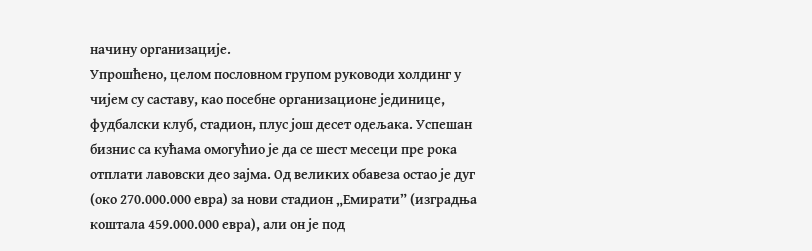начину организације.
Упрошћено, целом пословном групом руководи холдинг у чијем су саставу, као посебне организационе јединице, фудбалски клуб, стадион, плус још десет одељака. Успешан бизнис са кућама омогућио је да се шест месеци пре рока отплати лавовски део зајма. Од великих обавеза остао је дуг (око 270.000.000 евра) за нови стадион „Емирати” (изградња коштала 459.000.000 евра), али он је под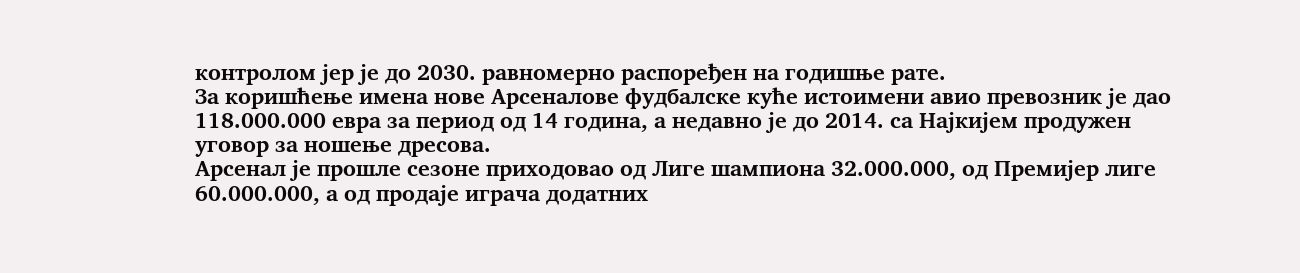контролом јер је до 2030. равномерно распоређен на годишње рате.
За коришћење имена нове Арсеналове фудбалске куће истоимени авио превозник је дао 118.000.000 евра за период од 14 година, а недавно је до 2014. са Најкијем продужен уговор за ношење дресова.
Арсенал је прошле сезоне приходовао од Лиге шампиона 32.000.000, од Премијер лиге 60.000.000, а од продаје играча додатних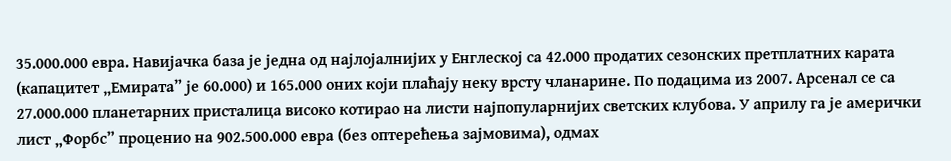35.000.000 евра. Навијачка база је једна од најлојалнијих у Енглеској са 42.000 продатих сезонских претплатних карата (капацитет „Емирата” је 60.000) и 165.000 оних који плаћају неку врсту чланарине. По подацима из 2007. Арсенал се са 27.000.000 планетарних присталица високо котирао на листи најпопуларнијих светских клубова. У априлу га је амерички лист „Форбс” проценио на 902.500.000 евра (без оптерећења зајмовима), одмах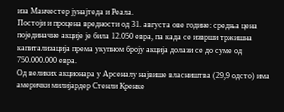иза Манчестер јунајтеда и Реала.
Постоји и процена вредности од 31. августа ове године: средња цена појединачне акције је била 12.050 евра, па када се изврши тржишна капитализација према укупном броју акција долази се до суме од 750.000.000 евра.
Од великих акционара у Арсеналу највише власништва (29,9 одсто) има амерички милијардер Стенли Кренке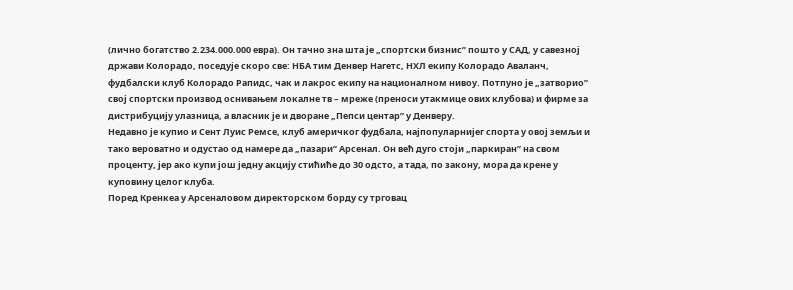(лично богатство 2.234.000.000 евра). Он тачно зна шта је „спортски бизнис” пошто у САД, у савезној држави Колорадо, поседује скоро све: НБА тим Денвер Нагетс, НХЛ екипу Колорадо Аваланч, фудбалски клуб Колорадо Рапидс, чак и лакрос екипу на националном нивоу. Потпуно је „затворио” свој спортски производ оснивањем локалне тв – мреже (преноси утакмице ових клубова) и фирме за дистрибуцију улазница, а власник је и дворане „Пепси центар” у Денверу.
Недавно је купио и Сент Луис Ремсе, клуб америчког фудбала, најпопуларнијег спорта у овој земљи и тако вероватно и одустао од намере да „пазари” Арсенал. Он већ дуго стоји „паркиран” на свом проценту, јер ако купи још једну акцију стићиће до 30 одсто, а тада, по закону, мора да крене у куповину целог клуба.
Поред Кренкеа у Арсеналовом директорском борду су трговац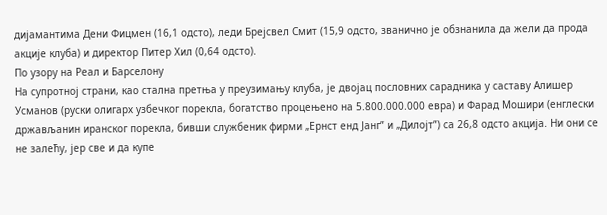дијамантима Дени Фицмен (16,1 одсто), леди Брејсвел Смит (15,9 одсто, званично је обзнанила да жели да прода акције клуба) и директор Питер Хил (0,64 одсто).
По узору на Реал и Барселону
На супротној страни, као стална претња у преузимању клуба, је двојац пословних сарадника у саставу Алишер Усманов (руски олигарх узбечког порекла, богатство процењено на 5.800.000.000 евра) и Фарад Мошири (енглески држављанин иранског порекла, бивши службеник фирми „Ернст енд Јанг” и „Дилојт”) са 26,8 одсто акција. Ни они се не залећу, јер све и да купе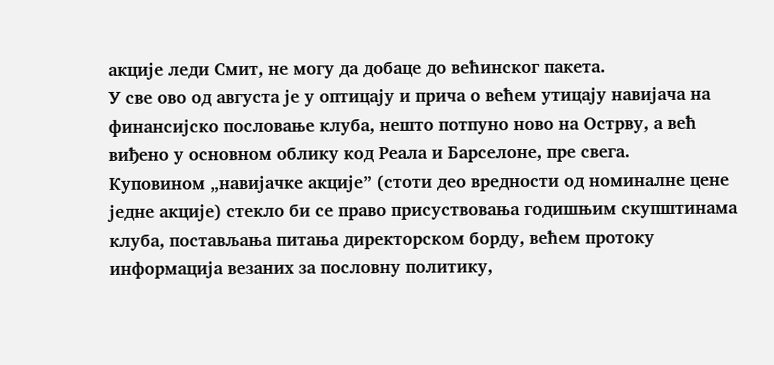акције леди Смит, не могу да добаце до већинског пакета.
У све ово од августа је у оптицају и прича о већем утицају навијача на финансијско пословање клуба, нешто потпуно ново на Острву, а већ виђено у основном облику код Реала и Барселоне, пре свега.
Куповином „навијачке акције” (стоти део вредности од номиналне цене једне акције) стекло би се право присуствовања годишњим скупштинама клуба, постављања питања директорском борду, већем протоку информација везаних за пословну политику,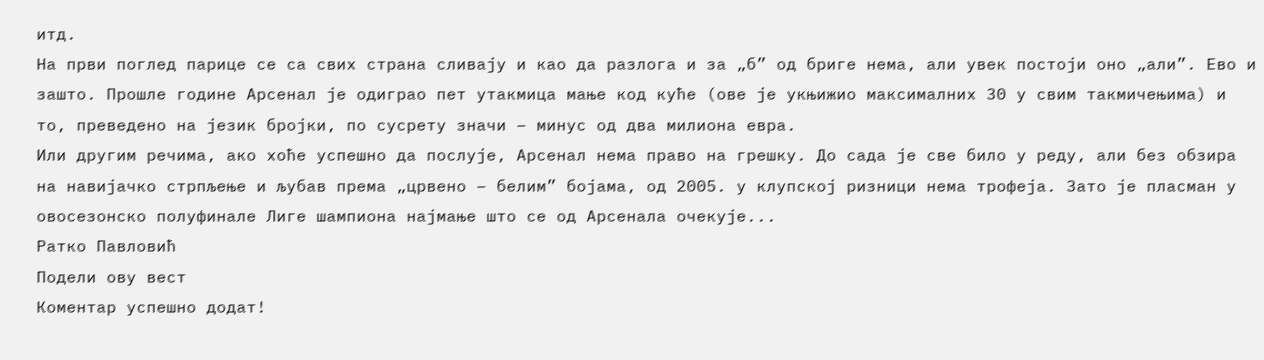итд.
На први поглед парице се са свих страна сливају и као да разлога и за „б” од бриге нема, али увек постоји оно „али”. Ево и зашто. Прошле године Арсенал је одиграо пет утакмица мање код куће (ове је укњижио максималних 30 у свим такмичењима) и то, преведено на језик бројки, по сусрету значи – минус од два милиона евра.
Или другим речима, ако хоће успешно да послује, Арсенал нема право на грешку. До сада је све било у реду, али без обзира на навијачко стрпљење и љубав према „црвено – белим” бојама, од 2005. у клупској ризници нема трофеја. Зато је пласман у овосезонско полуфинале Лиге шампиона најмање што се од Арсенала очекује...
Ратко Павловић
Подели ову вест
Комeнтар успeшно додат!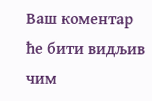Ваш комeнтар ћe бити видљив чим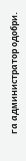га администратор одобри.